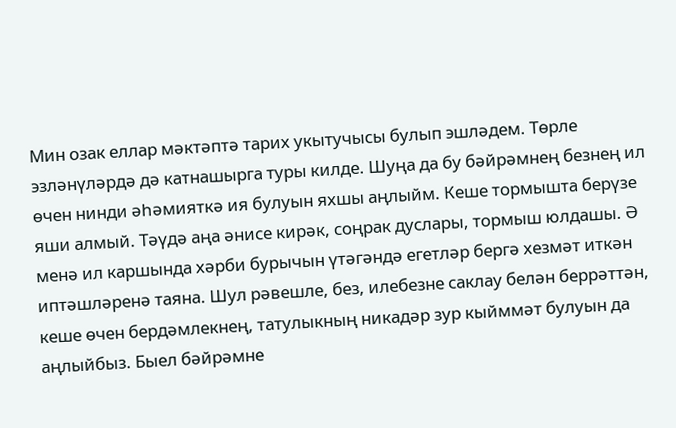Мин озак еллар мәктәптә тарих укытучысы булып эшләдем. Төрле эзләнүләрдә дә катнашырга туры килде. Шуңа да бу бәйрәмнең безнең ил өчен нинди әһәмияткә ия булуын яхшы аңлыйм. Кеше тормышта берүзе яши алмый. Тәүдә аңа әнисе кирәк, соңрак дуслары, тормыш юлдашы. Ә менә ил каршында хәрби бурычын үтәгәндә егетләр бергә хезмәт иткән иптәшләренә таяна. Шул рәвешле, без, илебезне саклау белән беррәттән, кеше өчен бердәмлекнең, татулыкның никадәр зур кыйммәт булуын да аңлыйбыз. Быел бәйрәмне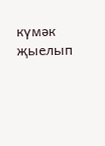күмәк җыелып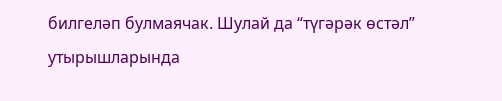билгеләп булмаячак. Шулай да “түгәрәк өстәл” утырышларында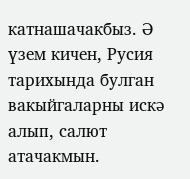катнашачакбыз. Ә үзем кичен, Русия тарихында булган вакыйгаларны искә алып, салют атачакмын.